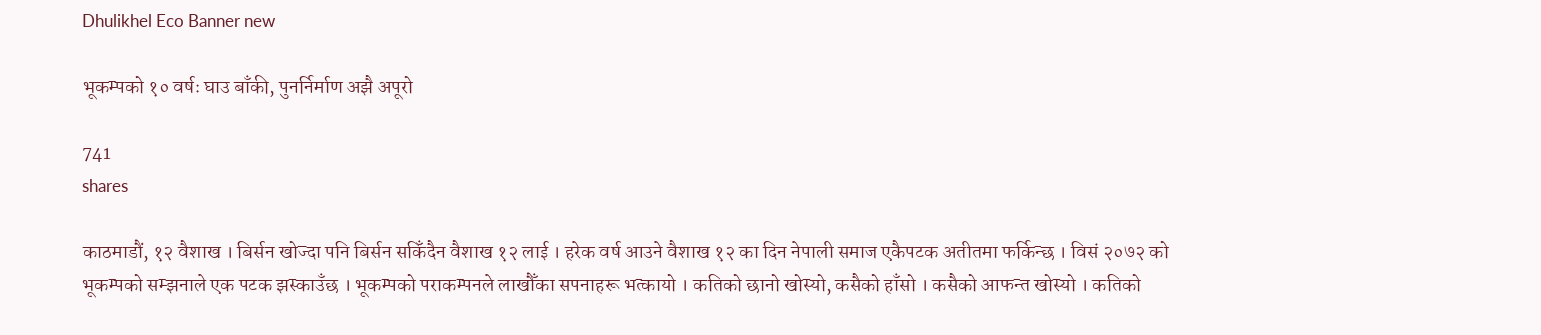Dhulikhel Eco Banner new

भूकम्पको १० वर्षः घाउ बाँकी, पुनर्निर्माण अझै अपूरो

741
shares

काठमाडौं, १२ वैशाख । बिर्सन खोज्दा पनि बिर्सन सकिँदैन वैशाख १२ लाई । हरेक वर्ष आउने वैशाख १२ का दिन नेपाली समाज एकैपटक अतीतमा फर्किन्छ । विसं २०७२ को भूकम्पको सम्झनाले एक पटक झस्काउँछ । भूकम्पको पराकम्पनले लाखौँका सपनाहरू भत्कायो । कतिको छानो खोस्यो, कसैको हाँसो । कसैको आफन्त खोस्यो । कतिको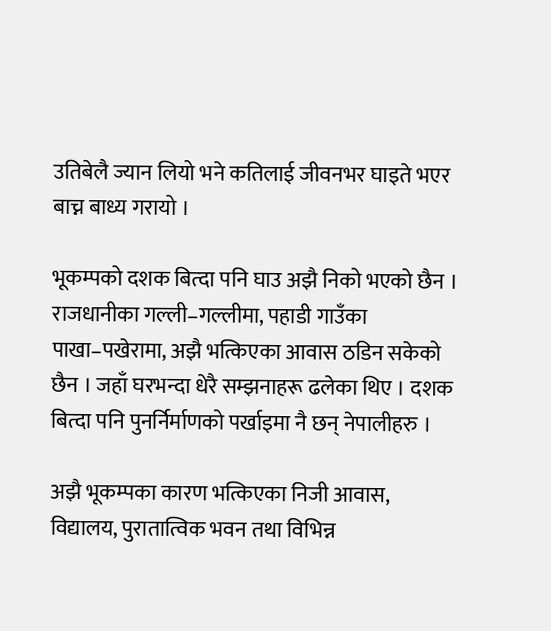उतिबेलै ज्यान लियो भने कतिलाई जीवनभर घाइते भएर बाच्न बाध्य गरायो ।

भूकम्पको दशक बित्दा पनि घाउ अझै निको भएको छैन । राजधानीका गल्ली–गल्लीमा, पहाडी गाउँका पाखा–पखेरामा, अझै भत्किएका आवास ठडिन सकेको छैन । जहाँ घरभन्दा धेरै सम्झनाहरू ढलेका थिए । दशक बित्दा पनि पुनर्निर्माणको पर्खाइमा नै छन् नेपालीहरु ।

अझै भूकम्पका कारण भत्किएका निजी आवास, विद्यालय, पुरातात्विक भवन तथा विभिन्न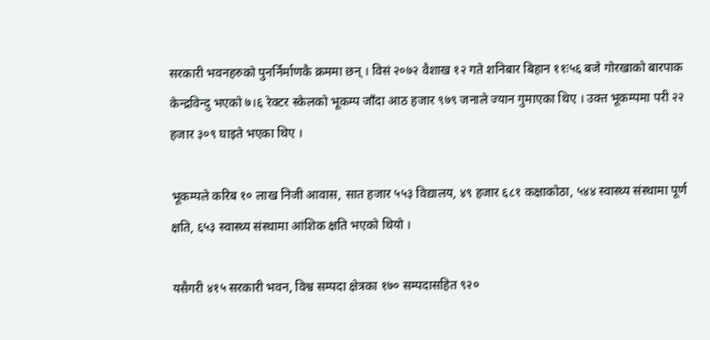सरकारी भवनहरुको पुनर्निर्माणकै क्रममा छन् । विसं २०७२ वैशाख १२ गते शनिबार बिहान ११ः५६ बजे गोरखाको बारपाक केन्द्रविन्दु भएको ७।६ रेक्टर स्केलको भूकम्प जाँदा आठ हजार ९७९ जनाले ज्यान गुमाएका थिए । उक्त भूकम्पमा परी २२ हजार ३०९ घाइते भएका थिए ।

भूकम्पले करिब १० लाख निजी आवास, सात हजार ५५३ विद्यालय, ४९ हजार ६८१ कक्षाकोठा, ५४४ स्वास्थ्य संस्थामा पूर्ण क्षति, ६५३ स्वास्थ्य संस्थामा आंशिक क्षति भएको थियो ।

यसैगरी ४१५ सरकारी भवन, विश्व सम्पदा क्षेत्रका १७० सम्पदासहित ९२०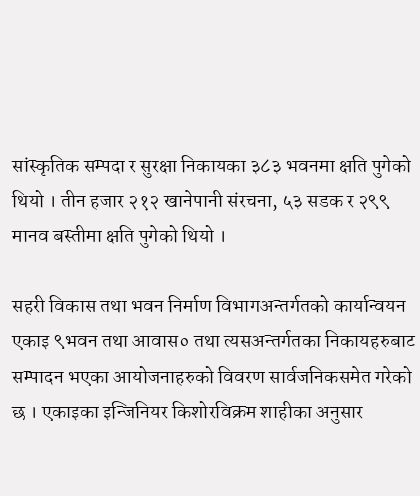सांस्कृतिक सम्पदा र सुरक्षा निकायका ३८३ भवनमा क्षति पुगेको थियो । तीन हजार २१२ खानेपानी संरचना, ५३ सडक र २९९ मानव बस्तीमा क्षति पुगेको थियो ।

सहरी विकास तथा भवन निर्माण विभागअन्तर्गतको कार्यान्वयन एकाइ ९भवन तथा आवास० तथा त्यसअन्तर्गतका निकायहरुबाट सम्पादन भएका आयोजनाहरुको विवरण सार्वजनिकसमेत गरेको छ । एकाइका इन्जिनियर किशोरविक्रम शाहीका अनुसार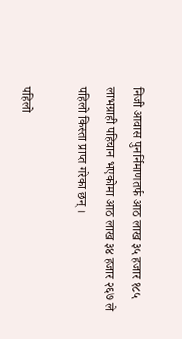निजी आवास पुनर्निमाणतर्फ आठ लाख ३५ हजार १८५ लाभग्राही पहिचान भएकोमा आठ लाख ३४ हजार २६७ ले पहिलो किस्ता प्राप्त गरेका छन् ।

पहिलो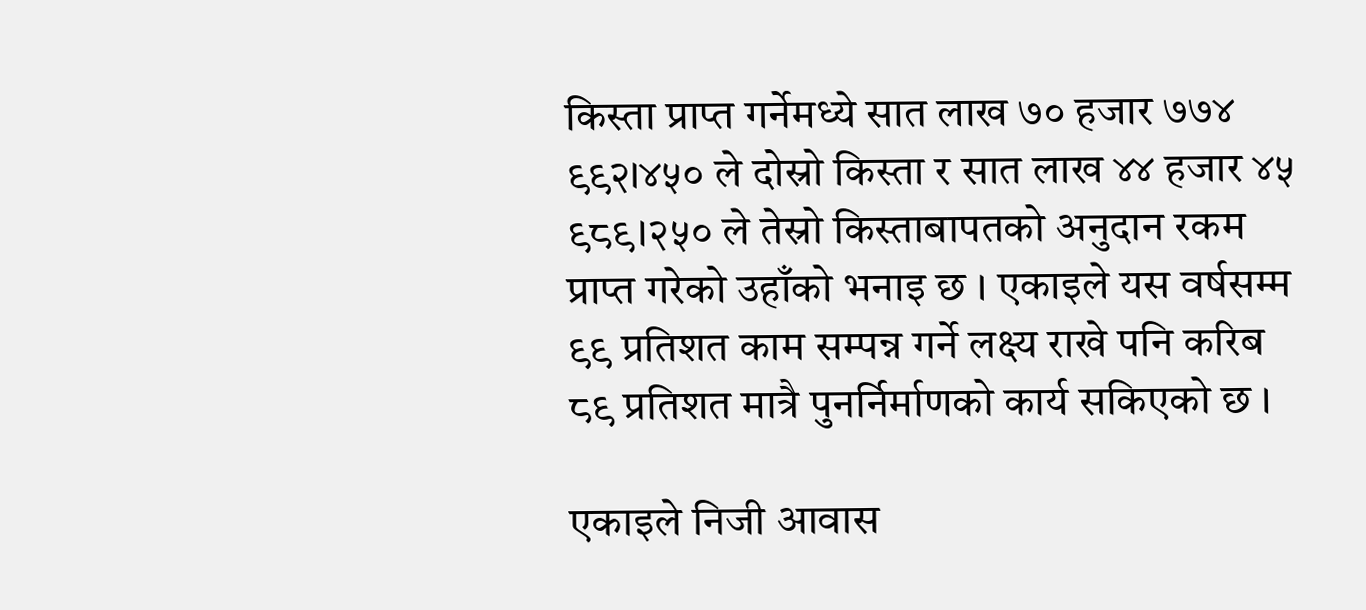किस्ता प्राप्त गर्नेमध्ये सात लाख ७० हजार ७७४ ९९२।४५० ले दोस्रो किस्ता र सात लाख ४४ हजार ४५ ९८९।२५० ले तेस्रो किस्ताबापतको अनुदान रकम प्राप्त गरेको उहाँको भनाइ छ । एकाइले यस वर्षसम्म ९९ प्रतिशत काम सम्पन्न गर्ने लक्ष्य राखे पनि करिब ८९ प्रतिशत मात्रै पुनर्निर्माणको कार्य सकिएको छ ।

एकाइले निजी आवास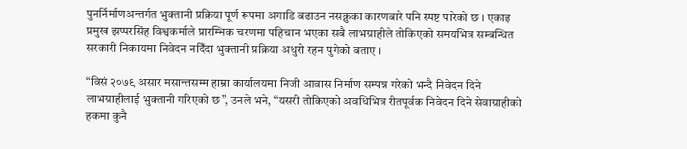पुनर्निर्माणअन्तर्गत भुक्तानी प्रक्रिया पूर्ण रूपमा अगाडि बढाउन नसक्नुका कारणबारे पनि स्पष्ट पारेको छ । एकाइ प्रमुख झप्परसिंह विश्वकर्माले प्रारम्भिक चरणमा पहिचान भएका सबै लाभग्राहीले तोकिएको समयभित्र सम्बन्धित सरकारी निकायमा निवेदन नदिँदा भुक्तानी प्रक्रिया अधुरो रहन पुगेको बताए ।

“विसं २०७९ असार मसान्तसम्म हाम्रा कार्यालयमा निजी आवास निर्माण सम्पन्न गरेको भन्दै निवेदन दिने लाभग्राहीलाई भुक्तानी गरिएको छ”, उनले भने, “यसरी तोकिएको अवधिभित्र रीतपूर्वक निवेदन दिने सेवाग्राहीको हकमा कुनै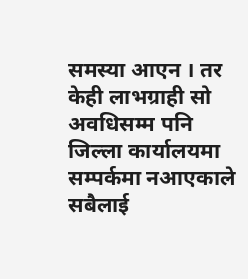समस्या आएन । तर केही लाभग्राही सो अवधिसम्म पनि जिल्ला कार्यालयमा सम्पर्कमा नआएकाले सबैलाई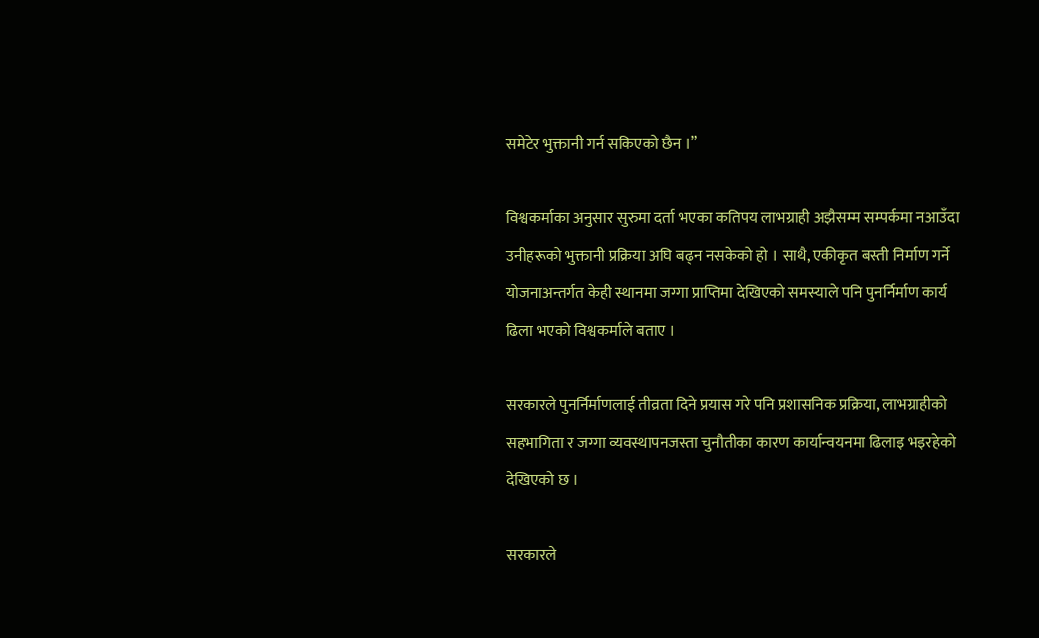समेटेर भुक्तानी गर्न सकिएको छैन ।”

विश्वकर्माका अनुसार सुरुमा दर्ता भएका कतिपय लाभग्राही अझैसम्म सम्पर्कमा नआउँदा उनीहरूको भुक्तानी प्रक्रिया अघि बढ्न नसकेको हो । साथै, एकीकृत बस्ती निर्माण गर्ने योजनाअन्तर्गत केही स्थानमा जग्गा प्राप्तिमा देखिएको समस्याले पनि पुनर्निर्माण कार्य ढिला भएको विश्वकर्माले बताए ।

सरकारले पुनर्निर्माणलाई तीव्रता दिने प्रयास गरे पनि प्रशासनिक प्रक्रिया, लाभग्राहीको सहभागिता र जग्गा व्यवस्थापनजस्ता चुनौतीका कारण कार्यान्वयनमा ढिलाइ भइरहेको देखिएको छ ।

सरकारले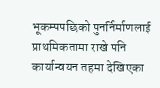भूकम्पपछिको पुनर्निर्माणलाई प्राथमिकतामा राखे पनि कार्यान्वयन तहमा देखिएका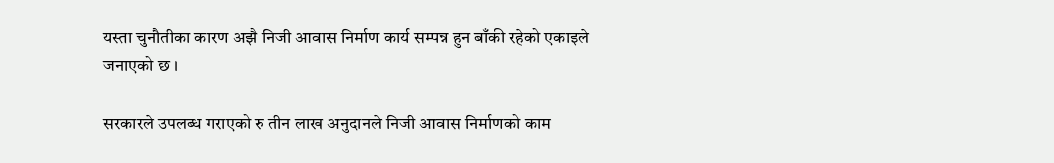यस्ता चुनौतीका कारण अझै निजी आवास निर्माण कार्य सम्पन्न हुन बाँकी रहेको एकाइले जनाएको छ ।

सरकारले उपलब्ध गराएको रु तीन लाख अनुदानले निजी आवास निर्माणको काम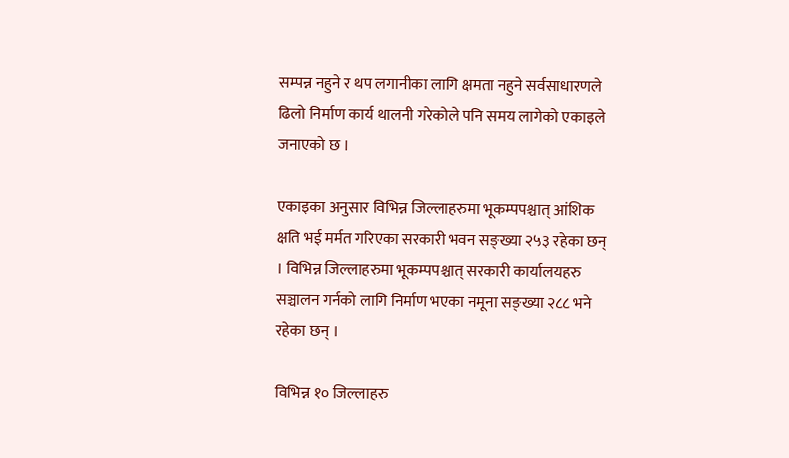सम्पन्न नहुने र थप लगानीका लागि क्षमता नहुने सर्वसाधारणले ढिलो निर्माण कार्य थालनी गरेकोले पनि समय लागेको एकाइले जनाएको छ ।

एकाइका अनुसार विभिन्न जिल्लाहरुमा भूकम्पपश्चात् आंशिक क्षति भई मर्मत गरिएका सरकारी भवन सङ्ख्या २५३ रहेका छन् । विभिन्न जिल्लाहरुमा भूकम्पपश्चात् सरकारी कार्यालयहरु सञ्चालन गर्नको लागि निर्माण भएका नमूना सङ्ख्या २८८ भने रहेका छन् ।

विभिन्न १० जिल्लाहरु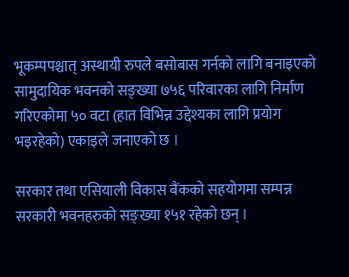भूकम्पपश्चात् अस्थायी रुपले बसोबास गर्नको लागि बनाइएको सामुदायिक भवनको सङ्ख्या ७५६ परिवारका लागि निर्माण गरिएकोमा ५० वटा (हात विभिन्न उद्देश्यका लागि प्रयोग भइरहेको) एकाइले जनाएको छ ।

सरकार तथा एसियाली विकास बैंकको सहयोगमा सम्पन्न सरकारी भवनहरुको सङ्ख्या १५१ रहेको छन् ।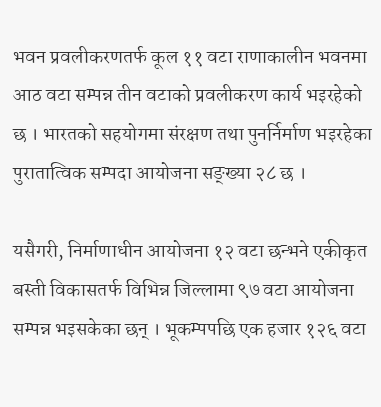भवन प्रवलीकरणतर्फ कूल ११ वटा राणाकालीन भवनमा आठ वटा सम्पन्न तीन वटाको प्रवलीकरण कार्य भइरहेको छ । भारतको सहयोगमा संरक्षण तथा पुनर्निर्माण भइरहेका पुरातात्विक सम्पदा आयोजना सङ्ख्या २८ छ ।

यसैगरी, निर्माणाधीन आयोजना १२ वटा छन्भने एकीकृत बस्ती विकासतर्फ विभिन्न जिल्लामा ९७ वटा आयोजना सम्पन्न भइसकेका छन् । भूकम्पपछि एक हजार १२६ वटा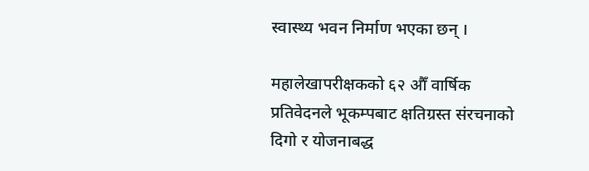स्वास्थ्य भवन निर्माण भएका छन् ।

महालेखापरीक्षकको ६२ औँ वार्षिक प्रतिवेदनले भूकम्पबाट क्षतिग्रस्त संरचनाको दिगो र योजनाबद्ध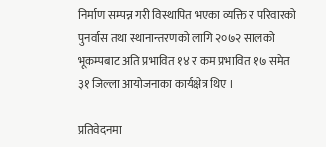निर्माण सम्पन्न गरी विस्थापित भएका व्यक्ति र परिवारको पुनर्वास तथा स्थानान्तरणको लागि २०७२ सालको भूकम्पबाट अति प्रभावित १४ र कम प्रभावित १७ समेत ३१ जिल्ला आयोजनाका कार्यक्षेत्र थिए ।

प्रतिवेदनमा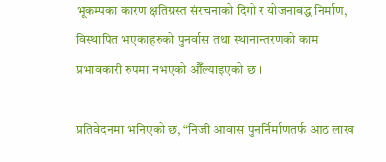भूकम्पका कारण क्षतिग्रस्त संरचनाको दिगो र योजनाबद्ध निर्माण, विस्थापित भएकाहरुको पुनर्वास तथा स्थानान्तरणको काम प्रभावकारी रुपमा नभएको औँल्याइएको छ ।

प्रतिवेदनमा भनिएको छ, “निजी आवास पुनर्निर्माणतर्फ आठ लाख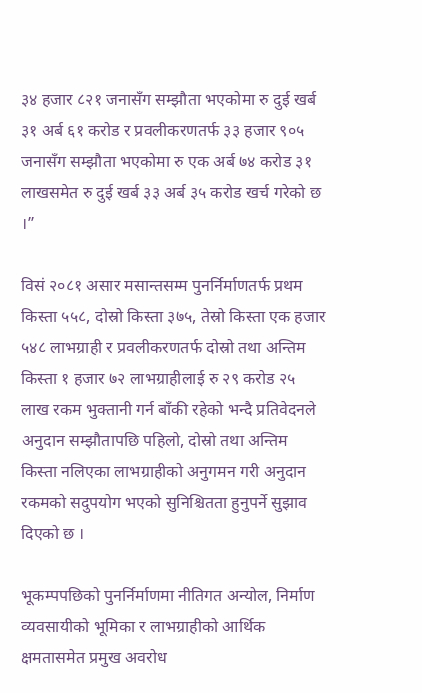३४ हजार ८२१ जनासँग सम्झौता भएकोमा रु दुई खर्ब ३१ अर्ब ६१ करोड र प्रवलीकरणतर्फ ३३ हजार ९०५ जनासँग सम्झौता भएकोमा रु एक अर्ब ७४ करोड ३१ लाखसमेत रु दुई खर्ब ३३ अर्ब ३५ करोड खर्च गरेको छ ।”

विसं २०८१ असार मसान्तसम्म पुनर्निर्माणतर्फ प्रथम किस्ता ५५८, दोस्रो किस्ता ३७५, तेस्रो किस्ता एक हजार ५४८ लाभग्राही र प्रवलीकरणतर्फ दोस्रो तथा अन्तिम किस्ता १ हजार ७२ लाभग्राहीलाई रु २९ करोड २५ लाख रकम भुक्तानी गर्न बाँकी रहेको भन्दै प्रतिवेदनले अनुदान सम्झौतापछि पहिलो, दोस्रो तथा अन्तिम किस्ता नलिएका लाभग्राहीको अनुगमन गरी अनुदान रकमको सदुपयोग भएको सुनिश्चितता हुनुपर्ने सुझाव दिएको छ ।

भूकम्पपछिको पुनर्निर्माणमा नीतिगत अन्योल, निर्माण व्यवसायीको भूमिका र लाभग्राहीको आर्थिक क्षमतासमेत प्रमुख अवरोध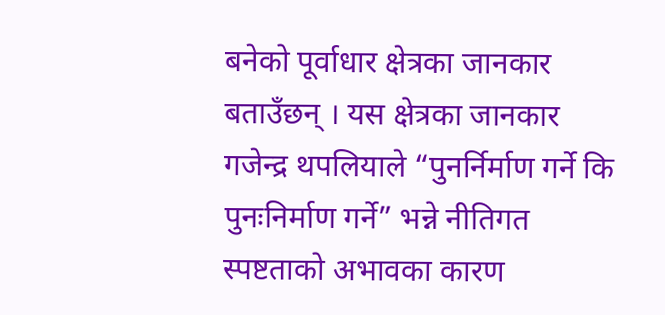बनेको पूर्वाधार क्षेत्रका जानकार बताउँछन् । यस क्षेत्रका जानकार गजेन्द्र थपलियाले “पुनर्निर्माण गर्ने कि पुनःनिर्माण गर्ने” भन्ने नीतिगत स्पष्टताको अभावका कारण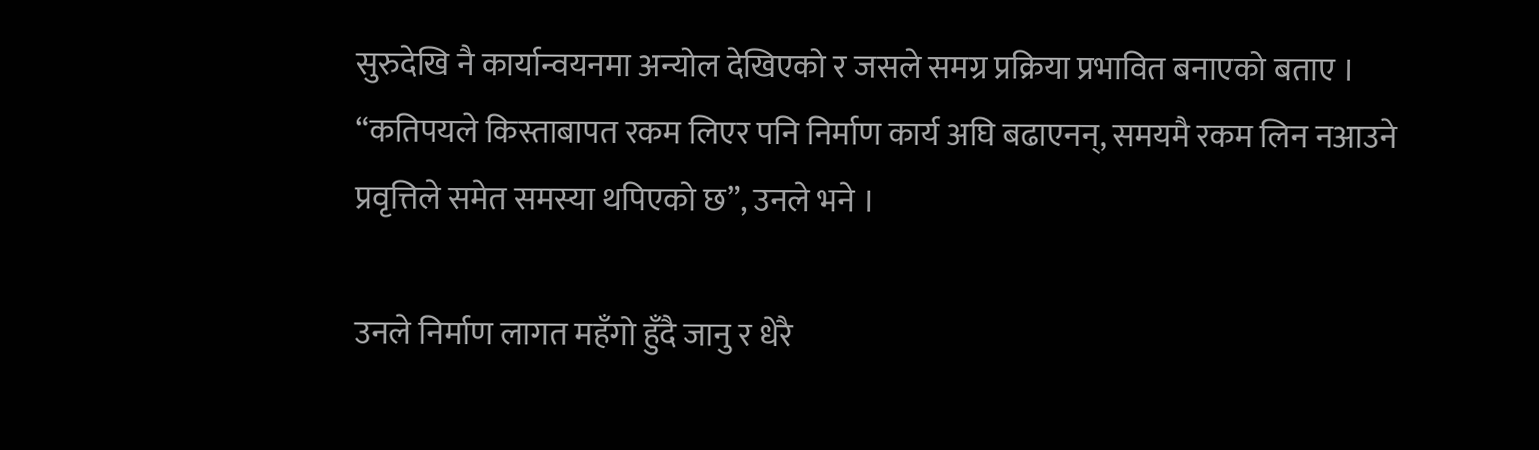सुरुदेखि नै कार्यान्वयनमा अन्योल देखिएको र जसले समग्र प्रक्रिया प्रभावित बनाएको बताए । “कतिपयले किस्ताबापत रकम लिएर पनि निर्माण कार्य अघि बढाएनन्, समयमै रकम लिन नआउने प्रवृत्तिले समेत समस्या थपिएको छ”, उनले भने ।

उनले निर्माण लागत महँगो हुँदै जानु र धेरै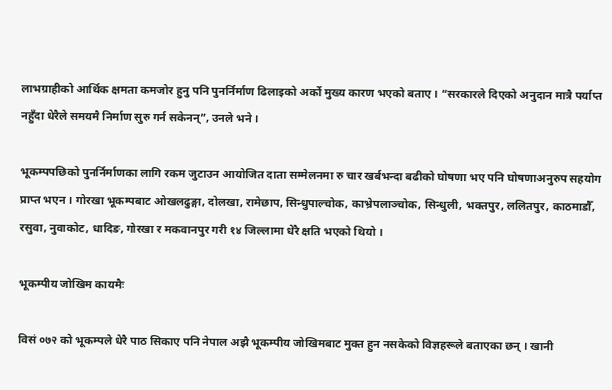लाभग्राहीको आर्थिक क्षमता कमजोर हुनु पनि पुनर्निर्माण ढिलाइको अर्को मुख्य कारण भएको बताए । “सरकारले दिएको अनुदान मात्रै पर्याप्त नहुँदा धेरैले समयमै निर्माण सुरु गर्न सकेनन्”, उनले भने ।

भूकम्पपछिको पुनर्निर्माणका लागि रकम जुटाउन आयोजित दाता सम्मेलनमा रु चार खर्बभन्दा बढीको घोषणा भए पनि घोषणाअनुरुप सहयोग प्राप्त भएन । गोरखा भूकम्पबाट ओखलढुङ्गा, दोलखा, रामेछाप, सिन्धुपाल्चोक, काभ्रेपलाञ्चोक, सिन्धुली, भक्तपुर, ललितपुर, काठमाडौँ, रसुवा, नुवाकोट, धादिङ, गोरखा र मकवानपुर गरी १४ जिल्लामा धेरै क्षति भएको थियो ।

भूकम्पीय जोखिम कायमैः

विसं ०७२ को भूकम्पले धेरै पाठ सिकाए पनि नेपाल अझै भूकम्पीय जोखिमबाट मुक्त हुन नसकेको विज्ञहरूले बताएका छन् । खानी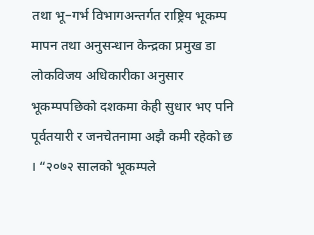तथा भू–गर्भ विभागअन्तर्गत राष्ट्रिय भूकम्प मापन तथा अनुसन्धान केन्द्रका प्रमुख डा लोकविजय अधिकारीका अनुसार भूकम्पपछिको दशकमा केही सुधार भए पनि पूर्वतयारी र जनचेतनामा अझै कमी रहेको छ । “२०७२ सालको भूकम्पले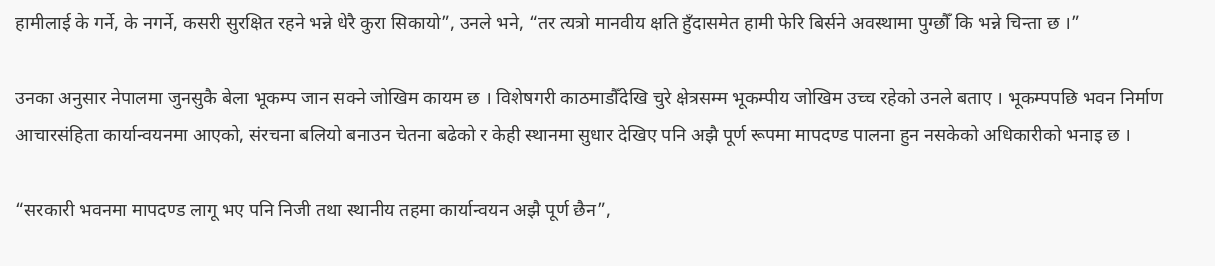हामीलाई के गर्ने, के नगर्ने, कसरी सुरक्षित रहने भन्ने धेरै कुरा सिकायो”, उनले भने, “तर त्यत्रो मानवीय क्षति हुँदासमेत हामी फेरि बिर्सने अवस्थामा पुग्छौँ कि भन्ने चिन्ता छ ।”

उनका अनुसार नेपालमा जुनसुकै बेला भूकम्प जान सक्ने जोखिम कायम छ । विशेषगरी काठमाडौँदेखि चुरे क्षेत्रसम्म भूकम्पीय जोखिम उच्च रहेको उनले बताए । भूकम्पपछि भवन निर्माण आचारसंहिता कार्यान्वयनमा आएको, संरचना बलियो बनाउन चेतना बढेको र केही स्थानमा सुधार देखिए पनि अझै पूर्ण रूपमा मापदण्ड पालना हुन नसकेको अधिकारीको भनाइ छ ।

“सरकारी भवनमा मापदण्ड लागू भए पनि निजी तथा स्थानीय तहमा कार्यान्वयन अझै पूर्ण छैन”,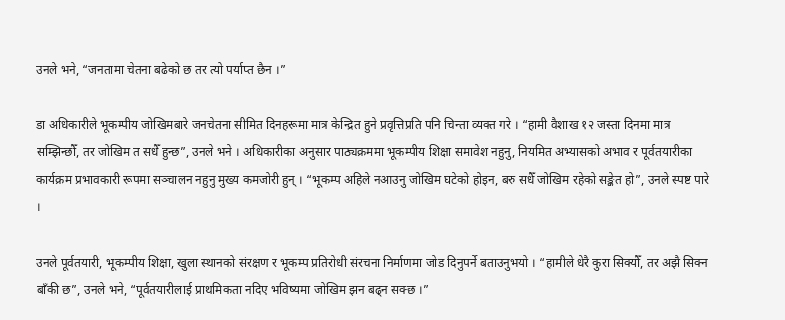उनले भने, “जनतामा चेतना बढेको छ तर त्यो पर्याप्त छैन ।”

डा अधिकारीले भूकम्पीय जोखिमबारे जनचेतना सीमित दिनहरूमा मात्र केन्द्रित हुने प्रवृत्तिप्रति पनि चिन्ता व्यक्त गरे । “हामी वैशाख १२ जस्ता दिनमा मात्र सम्झिन्छौँ, तर जोखिम त सधैँ हुन्छ”, उनले भने । अधिकारीका अनुसार पाठ्यक्रममा भूकम्पीय शिक्षा समावेश नहुनु, नियमित अभ्यासको अभाव र पूर्वतयारीका कार्यक्रम प्रभावकारी रूपमा सञ्चालन नहुनु मुख्य कमजोरी हुन् । “भूकम्प अहिले नआउनु जोखिम घटेको होइन, बरु सधैँ जोखिम रहेको सङ्केत हो”, उनले स्पष्ट पारे ।

उनले पूर्वतयारी, भूकम्पीय शिक्षा, खुला स्थानको संरक्षण र भूकम्प प्रतिरोधी संरचना निर्माणमा जोड दिनुपर्ने बताउनुभयो । “हामीले धेरै कुरा सिक्यौँ, तर अझै सिक्न बाँकी छ”, उनले भने, “पूर्वतयारीलाई प्राथमिकता नदिए भविष्यमा जोखिम झन बढ्न सक्छ ।”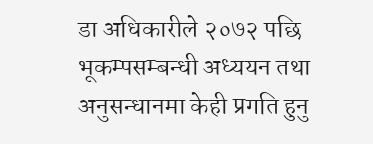डा अधिकारीले २०७२ पछि भूकम्पसम्बन्धी अध्ययन तथा अनुसन्धानमा केही प्रगति हुनु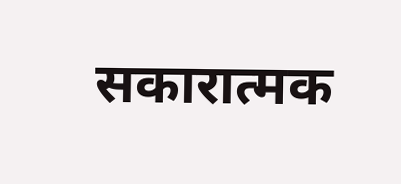सकारात्मक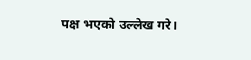पक्ष भएको उल्लेख गरे।